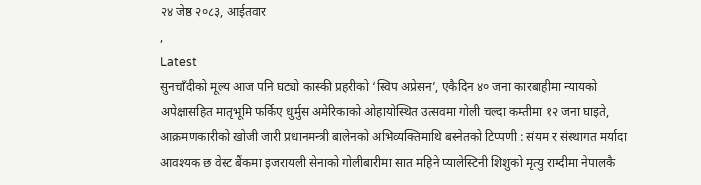२४ जेष्ठ २०८३, आईतवार
,
Latest
सुनचाँदीको मूल्य आज पनि घट्यो कास्की प्रहरीको ‘स्विप अप्रेसन’, एकैदिन ४० जना कारबाहीमा न्यायको अपेक्षासहित मातृभूमि फर्किए धुर्मुस अमेरिकाको ओहायोस्थित उत्सवमा गोली चल्दा कम्तीमा १२ जना घाइते, आक्रमणकारीको खोजी जारी प्रधानमन्त्री बालेनको अभिव्यक्तिमाथि बस्नेतको टिप्पणी : संयम र संस्थागत मर्यादा आवश्यक छ वेस्ट बैंकमा इजरायली सेनाको गोलीबारीमा सात महिने प्यालेस्टिनी शिशुको मृत्यु राम्दीमा नेपालकै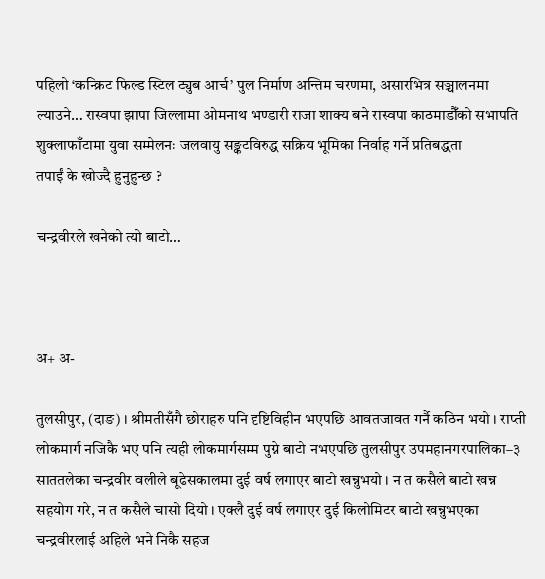पहिलो ‘कन्क्रिट फिल्ड स्टिल ट्युब आर्च’ पुल निर्माण अन्तिम चरणमा, असारभित्र सञ्चालनमा ल्याउने… रास्वपा झापा जिल्लामा ओमनाथ भण्डारी राजा शाक्य बने रास्वपा काठमाडौँको सभापति शुक्लाफाँटामा युवा सम्मेलनः जलवायु सङ्कटविरुद्ध सक्रिय भूमिका निर्वाह गर्ने प्रतिबद्धता
तपाईं के खोज्दै हुनुहुन्छ ?

चन्द्रवीरले खनेको त्यो बाटो…



अ+ अ-

तुलसीपुर, (दाङ) । श्रीमतीसँगै छोराहरु पनि दृष्टिविहीन भएपछि आवतजावत गर्नै कठिन भयो । राप्ती लोकमार्ग नजिकै भए पनि त्यही लोकमार्गसम्म पुग्ने बाटो नभएपछि तुलसीपुर उपमहानगरपालिका–३ साततलेका चन्द्रवीर वलीले बूढेसकालमा दुई वर्ष लगाएर बाटो खन्नुभयो । न त कसैले बाटो खन्न सहयोग गरे, न त कसैले चासो दियो । एक्लै दुई वर्ष लगाएर दुई किलोमिटर बाटो खन्नुभएका चन्द्रवीरलाई अहिले भने निकै सहज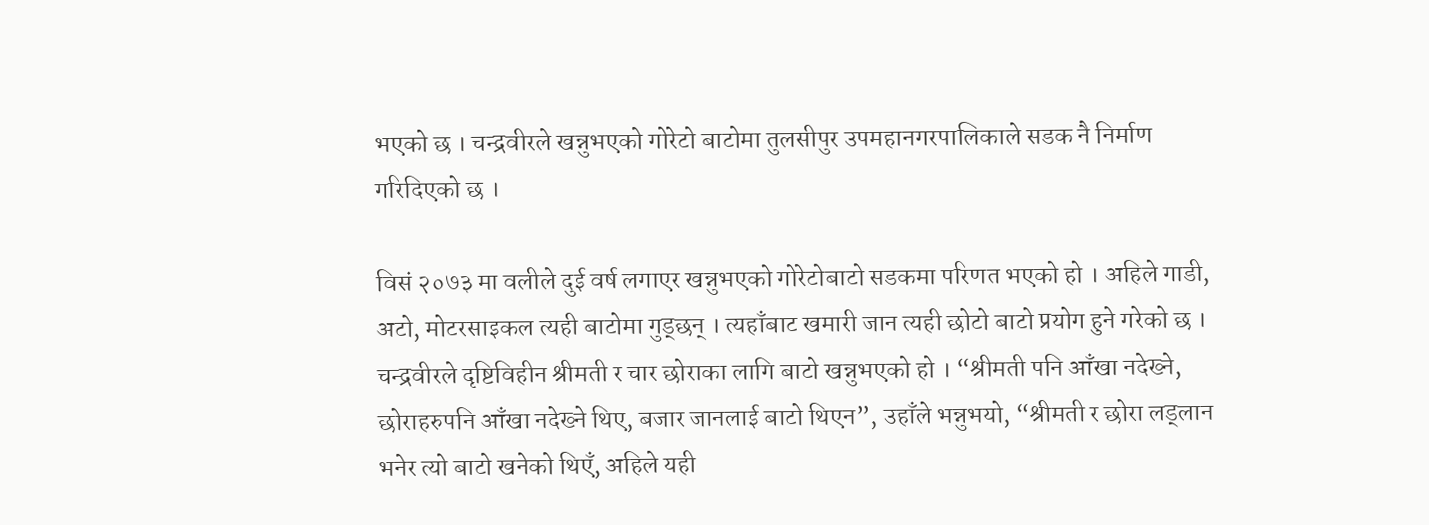भएको छ । चन्द्रवीरले खन्नुभएको गोरेटो बाटोमा तुलसीपुर उपमहानगरपालिकाले सडक नै निर्माण गरिदिएको छ ।

विसं २०७३ मा वलीले दुई वर्ष लगाएर खन्नुभएको गोरेटोबाटो सडकमा परिणत भएको हो । अहिले गाडी, अटो, मोटरसाइकल त्यही बाटोमा गुड्छन् । त्यहाँबाट खमारी जान त्यही छोटो बाटो प्रयोग हुने गरेको छ । चन्द्रवीरले दृष्टिविहीन श्रीमती र चार छोराका लागि बाटो खन्नुभएको हो । “श्रीमती पनि आँखा नदेख्ने, छोराहरुपनि आँखा नदेख्ने थिए, बजार जानलाई बाटो थिएन”, उहाँले भन्नुभयो, “श्रीमती र छोरा लड्लान भनेर त्यो बाटो खनेको थिएँ, अहिले यही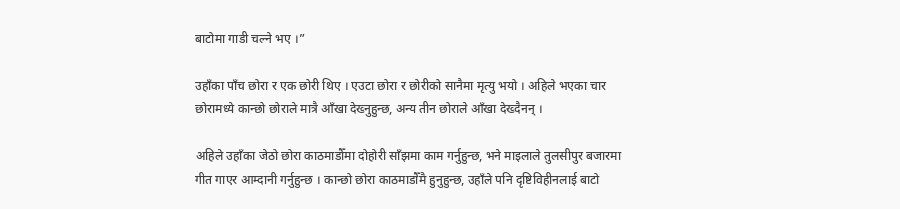बाटोमा गाडी चल्ने भए ।”

उहाँका पाँच छोरा र एक छोरी थिए । एउटा छोरा र छोरीको सानैमा मृत्यु भयो । अहिले भएका चार छोरामध्ये कान्छो छोराले मात्रै आँखा देख्नुहुन्छ, अन्य तीन छोराले आँखा देख्दैनन् ।

अहिले उहाँका जेठो छोरा काठमाडौँमा दोहोरी साँझमा काम गर्नुहुन्छ, भने माइलाले तुलसीपुर बजारमा गीत गाएर आम्दानी गर्नुहुन्छ । कान्छो छोरा काठमाडौँमै हुनुहुन्छ, उहाँले पनि दृष्टिविहीनलाई बाटो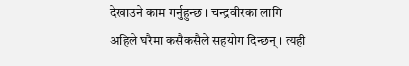देखाउने काम गर्नुहुन्छ । चन्द्रवीरका लागि अहिले घरैमा कसैकसैले सहयोग दिन्छन् । त्यही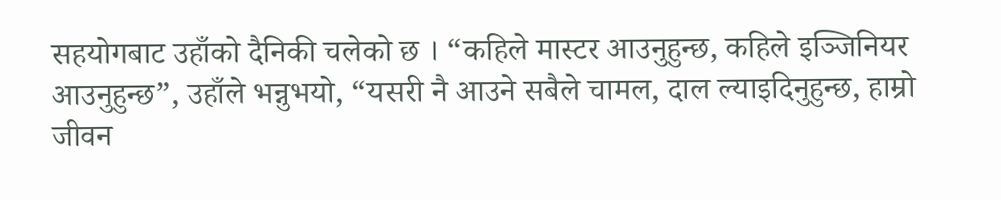सहयोगबाट उहाँको दैनिकी चलेको छ । “कहिले मास्टर आउनुहुन्छ, कहिले इञ्जिनियर आउनुहुन्छ”, उहाँले भन्नुभयो, “यसरी नै आउने सबैले चामल, दाल ल्याइदिनुहुन्छ, हाम्रो जीवन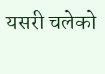यसरी चलेको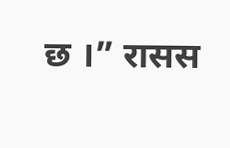छ ।” रासस